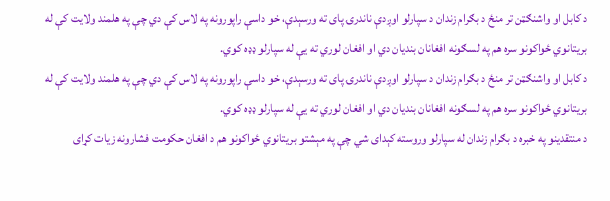د كابل او واشنګټن تر منځ د بګرام زندان د سپارلو اوږدې ناندرۍ پای ته ورسېدې، خو داسې راپورونه په لاس کې دي چې په هلمند ولایت کې له بریتانوي ځواکونو سره هم په لسګونه افغانان بندیان دي او افغان لوري ته یې له سپارلو ډډه کوي.
د كابل او واشنګټن تر منځ د بګرام زندان د سپارلو اوږدې ناندرۍ پای ته ورسېدې، خو داسې راپورونه په لاس کې دي چې په هلمند ولایت کې له بریتانوي ځواکونو سره هم په لسګونه افغانان بندیان دي او افغان لوري ته یې له سپارلو ډډه کوي.
د منتقدینو په خبره د بګرام زندان له سپارلو وروسته کېدای شي چې په مېشتو بریتانوي ځواکونو هم د افغان حکومت فشارونه زیات کړای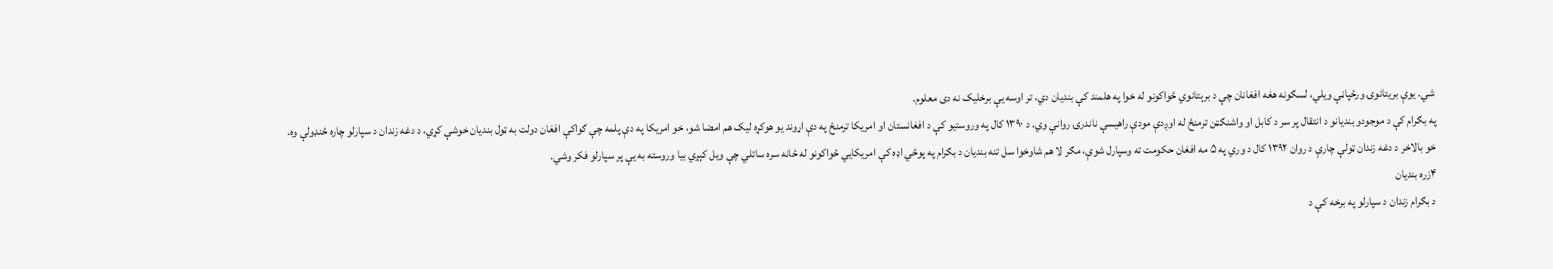شي. یوې بریتانوۍ ورځپاڼې ویلي، لسګونه هغه افغانان چې د برېتانوي ځواکونو له خوا په هلمند کې بنديان دي، تر اوسه يې برخليک نه دى معلوم.
په بګرام کې د موجودو بندیانو د انتقال پر سر د کابل او واشنګټن ترمنځ له اوږدې مودې راهیسې ناندرۍ روانې وي. د ۱۳۹۰ کال په وروستیو کې د افغانستان او امریکا ترمنځ په دې اړوند یو هوکړه لیک هم امضا شو، خو امریکا په دې پلمه چې ګواکې افغان دولت به ټول بندیان خوشې کړي، د دغه زندان د سپارلو چاره ځنډولې وه.
خو بالاخر د دغه زندان ټولې چارې د روان ۱۳۹۲ کال د وري په ۵ مه افغان حكومت ته وسپارل شوې، مګر لا هم شاوخوا سل تنه بندیان د بګرام په پوځي اډه کې امریکايي ځواکونو له ځانه سره ساتلي چې ویل کېږي بیا وروسته به یې پر سپارلو فکر وشي.
۴زره بندیان
د بګرام زندان د سپارلو په برخه کې د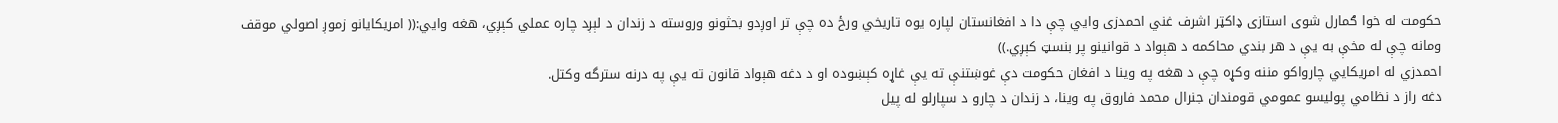حکومت له خوا ګمارل شوی استازی ډاکټر اشرف غني احمدزی وايي چې دا د افغانستان لپاره یوه تاریخي ورځ ده چې تر اوږدو بحثونو وروسته د زندان د لېږد چاره عملي کېږي، هغه وايي:(( امریکايانو زموږ اصولي موقف ومانه چې له مخې به یې د هر بندي محاکمه د هېواد د قوانینو پر بنسټ کېږي.))
احمدزي له امریکايي چارواکو مننه وکړه چې د هغه په وینا د افغان حکومت دې غوښتنې ته يې غاړه کېښوده او د دغه هېواد قانون ته يې په درنه سترگه وکتل.
دغه راز د نظامي پولیسو عمومي قومندان جنرال محمد فاروق په وینا، د زندان د چارو د سپارلو له پیل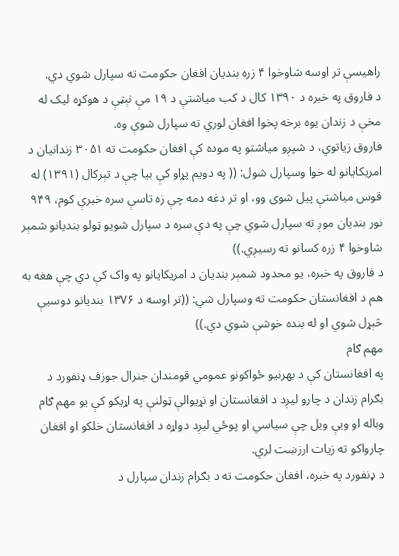راهیسې تر اوسه شاوخوا ۴ زره بندیان افغان حکومت ته سپارل شوي دي.
د فاروق په خبره د ۱۳۹۰ کال د كب میاشتې د ۱۹ مې نېټې د هوکړه لیک له مخې د زندان یوه برخه پخوا افغان لوري ته سپارل شوې وه.
فاروق زياتوي، د شپږو میاشتو په موده کې افغان حكومت ته ۳۰۵۱ زندانیان د امریکایانو له خوا وسپارل شول: (( په دویم پړاو کې بیا چې د تېرکال (۱۳۹۱) له قوس میاشتې پیل شوی وو، او تر دغه دمه چې زه تاسې سره خبرې کوم، ۹۴۹ نور بندیان موږ ته سپارل شوي چې په دې سره د سپارل شویو ټولو بندیانو شمېر شاوخوا ۴ زره کسانو ته رسیږي.))
د فاروق په خبره، یو محدود شمېر بندیان د امریکایانو په واک کې دي چې هغه به هم د افغانستان حكومت ته وسپارل شي: ((تر اوسه د ۱۳۷۶ بندیانو دوسیې څېړل شوي او له بنده خوشې شوي دي.))
مهم ګام
په افغانستان کې د بهرنیو ځواکونو عمومي قومندان جنرال جوزف ډنفورد د بګرام زندان د چارو لیږد د افغانستان او نړیوالې ټولنې په اړیکو کې یو مهم ګام وباله او ویې ویل چې سیاسي او پوځي ليږد دواړه د افغانستان خلکو او افغان چارواکو ته زيات ارزښت لري.
د ډنفورد په خبره، افغان حکومت ته د بګرام زندان سپارل د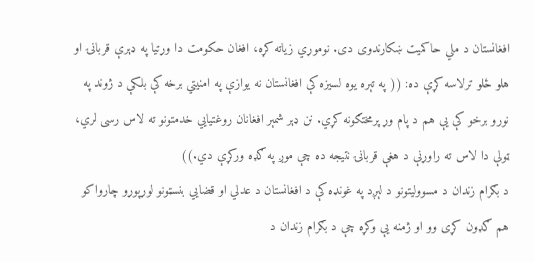افغانستان د ملي حاکمیت ښکارندوی دی. نوموړي زياته كړه، افغان حکومت دا وړتیا په ډېرې قربانۍ او هلو ځلو ترلاسه کړې ده: (( په تېره یوه لسیزه کې افغانستان نه یوازې په امنیتي برخه کې بلکې د ژوند په نورو برخو کې یې هم د پام وړ پرمختګونه کړي. نن ډېر شمېر افغانان روغتیایي خدمتونو ته لاس رسی لري، ټولې دا لاس ته راوړنې د هغې قربانۍ نتیجه ده چې موږ په ګډه ورکړې دي.))
د بګرام زندان د مسوولیتونو د لېږد په غونډه کې د افغانستان د عدلي او قضايي بنسټونو لوړپوړو چارواکو هم ګډون کړی وو او ژمنه یې وکړه چې د بګرام زندان د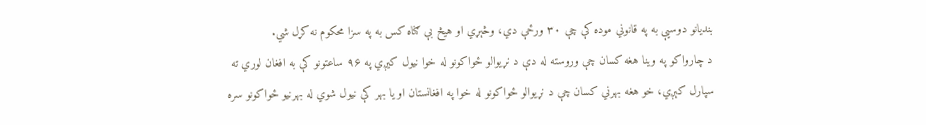بندیانو دوسیې به په قانوني موده کې چې ۳۰ ورځې دي، وڅېړي او هیڅ بې ګناه کس به په سزا محکوم نه کړل شي.
د چارواکو په وینا هغه کسان چې وروسته له دې د نړیوالو ځواکونو له خوا نیول کیږي په ۹۶ ساعتونو کې به افغان لوري ته سپارل کېږي، خو هغه بهرني کسان چې د نړیوالو ځواکونو له خوا په افغانستان او یا بهر کې نیول شوي له بهرنیو ځواکونو سره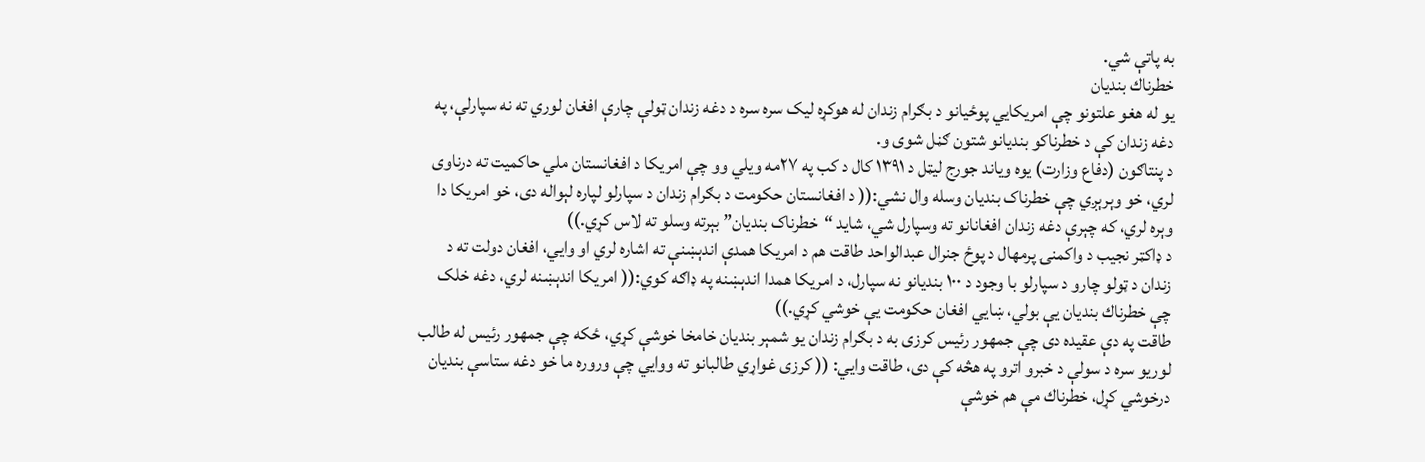به پاتې شي.
خطرناك بنديان
یو له هغو علتونو چې امریکايي پوځیانو د بګرام زندان له هوکړه لیک سره سره د دغه زندان ټولې چارې افغان لوري ته نه سپارلې، په دغه زندان کې د خطرناکو بندیانو شتون ګڼل شوی و.
د پنتاګون (دفاع وزارت) یوه ویاند جورج لیټل د ۱۳۹۱ کال د کب په ۲۷مه ویلي وو چې امریکا د افغانستان ملي حاکمیت ته درناوی لري، خو وېرېږي چې خطرناک بندیان وسله وال نشي:(( د افغانستان حکومت د بګرام زندان د سپارلو لپاره لېواله دی، خو امریکا دا وېره لري، که چېرې دغه زندان افغانانو ته وسپارل شي، شاید “خطرناک بندیان” بېرته وسلو ته لاس کړي.))
د ډاکټر نجیب د واکمنۍ پرمهال د پوځ جنرال عبدالواحد طاقت هم د امریکا همدې اندېښنې ته اشاره لري او وايي، افغان دولت ته د زندان د ټولو چارو د سپارلو با وجود د ۱۰۰ بندیانو نه سپارل، د امریکا همدا اندېښنه په ډاګه کوي:(( امريكا اندېښنه لري، دغه خلک چې خطرناك بنديان يې بولي، ښايي افغان حكومت يې خوشي كړي.))
طاقت په دې عقیده دی چې جمهور رئیس کرزی به د بګرام زندان یو شمېر بندیان خامخا خوشې کړي، ځکه چې جمهور رئیس له طالب لوریو سره د سولې د خبرو اترو په هڅه کې دی، طاقت وايي: (( كرزى غواړي طالبانو ته ووايي چې وروره ما خو دغه ستاسې بنديان درخوشي كړل، خطرناك مې هم خوشې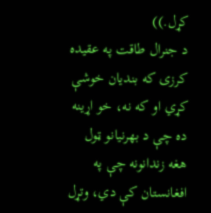كړل.))
د جنرال طاقت په عقیده کرزی که بندیان خوشې کړي او که نه، خو اړینه ده چې د بهرنیانو ټول هغه زندانونه چې په افغانستان کې دي، وتړل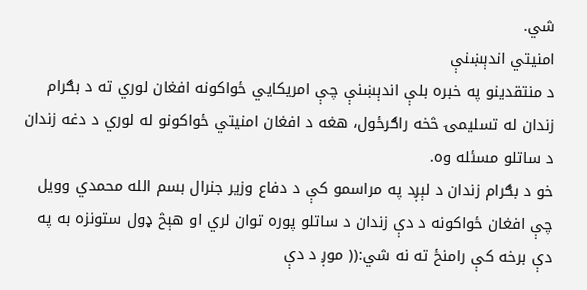شي.
امنيتي اندېښنې
د منتقدینو په خبره بلې اندېښنې چې امریکايي ځواکونه افغان لوري ته د بګرام زندان له تسلیمۍ څخه راګرځول، هغه د افغان امنیتي ځواکونو له لوري د دغه زندان د ساتلو مسئله وه.
خو د بګرام زندان د لېږد په مراسمو كې د دفاع وزیر جنرال بسم الله محمدي وویل چې افغان ځواکونه د دې زندان د ساتلو پوره توان لري او هېڅ ډول ستونزه به په دې برخه کې رامنځ ته نه شي:(( موږ د دې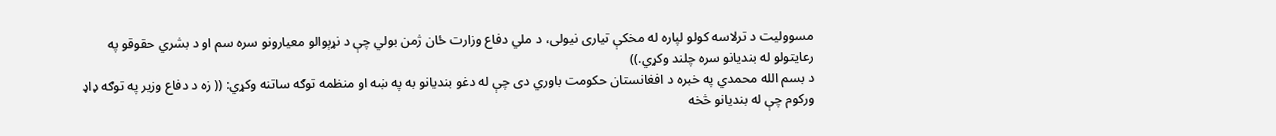مسوولیت د ترلاسه کولو لپاره له مخکې تیاری نیولی، د ملي دفاع وزارت ځان ژمن بولي چې د نړېوالو معیارونو سره سم او د بشري حقوقو په رعایتولو له بندیانو سره چلند وکړي.))
د بسم الله محمدي په خبره د افغانستان حكومت باوري دى چې له دغو بنديانو به په ښه او منظمه توګه ساتنه وكړي: (( زه د دفاع وزیر په توګه ډاډ ورکوم چې له بندیانو څخه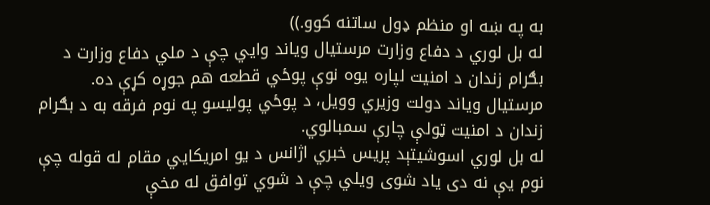به په ښه او منظم ډول ساتنه کوو.))
له بل لوري د دفاع وزارت مرستيال وياند وايي چې د ملي دفاع وزارت د بګرام زندان د امنیت لپاره یوه نوې پوځي قطعه هم جوړه کړې ده.
مرستیال ویاند دولت وزیري وویل، د پوځي پولیسو په نوم فرقه به د بګرام زندان د امنیت ټولې چارې سمبالوي.
له بل لوري اسوشیتېد پریس خبري اژانس د یو امریکايي مقام له قوله چې نوم یې نه دی یاد شوی ویلي چې د شوي توافق له مخې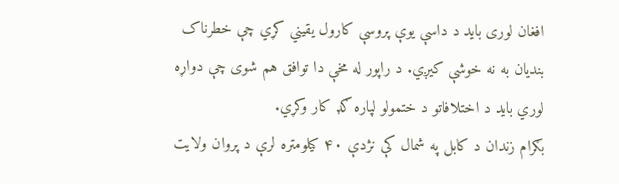افغان لوری باید د داسې یوې پروسې کارول یقیني کړي چې خطرناک بندیان به نه خوشې کیږي. د راپور له مخې دا توافق هم شوی چې دواړه لوري باید د اختلافاتو د ختمولو لپاره ګډ کار وکړي.
بګرام زندان د کابل په شمال کې نژدې ۴۰ کیلومتره لرې د پروان ولایت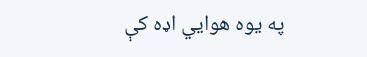په یوه هوايي اډه کې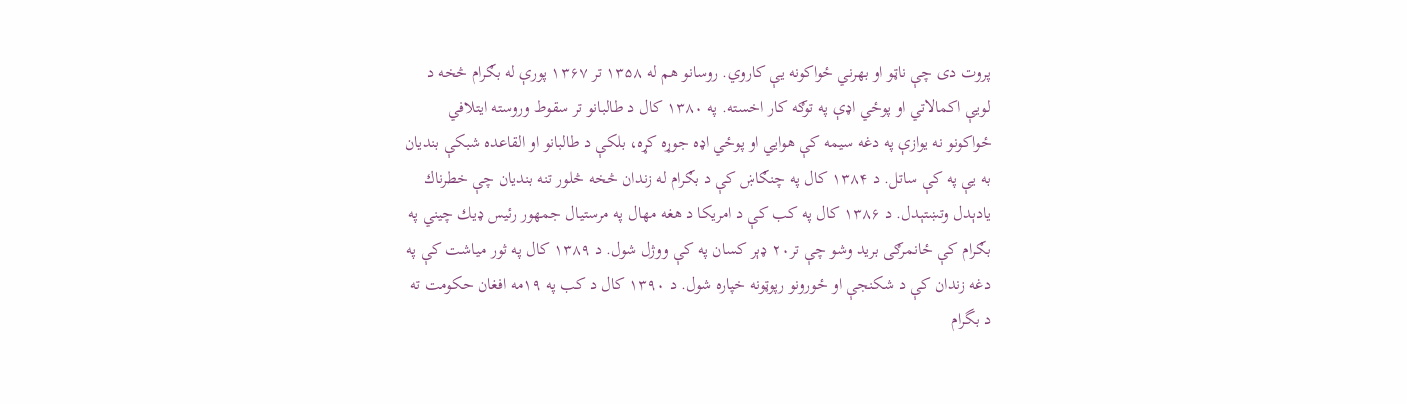پروت دی چې ناټو او بهرني ځواکونه یې کاروي. روسانو هم له ۱۳۵۸ تر ۱۳۶۷ پورې له بګرام څخه د لويې اكمالاتي او پوځي اډې په توګه كار اخسته. په ۱۳۸۰ كال د طالبانو تر سقوط وروسته ایتلافي ځواکونو نه یوازې په دغه سیمه کې هوايي او پوځي اډه جوړه کړه، بلکې د طالبانو او القاعده شبکې بندیان به یې په کې ساتل. د ۱۳۸۴ كال په چنګاښ كې د بګرام له زندان څخه څلور تنه بنديان چې خطرناك يادېدل وتښتېدل. د ۱۳۸۶ كال په كب كې د امريكا د هغه مهال په مرستيال جمهور رئيس ډيك چيني په بګرام كې ځانمرګى بريد وشو چې تر۲۰ ډېر كسان په كې ووژل شول. د ۱۳۸۹ كال په ثور مياشت كې په دغه زندان كې د شكنجې او ځورونو رپوټونه خپاره شول. د ۱۳۹۰ كال د کب په ۱۹مه افغان حكومت ته د بگرام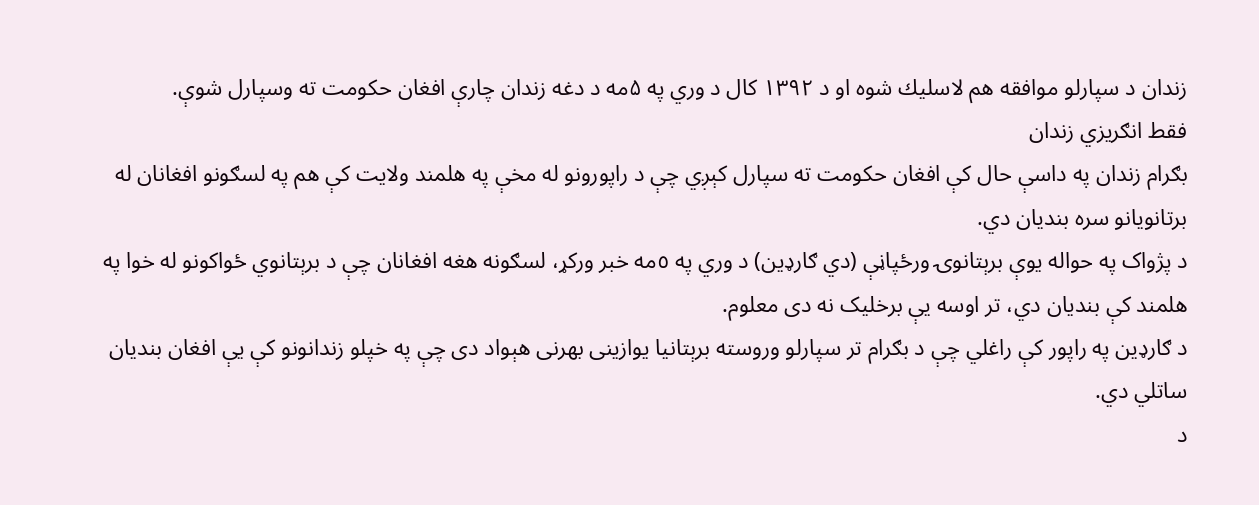زندان د سپارلو موافقه هم لاسليك شوه او د ۱۳۹۲ کال د وري په ۵مه د دغه زندان چارې افغان حکومت ته وسپارل شوې.
فقط انګریزي زندان
بګرام زندان په داسې حال کې افغان حکومت ته سپارل کېږي چې د راپورونو له مخې په هلمند ولایت کې هم په لسګونو افغانان له برتانویانو سره بندیان دي.
د پژواک په حواله یوې برېتانوۍ ورځپاڼې (دي ګارډين) د وري په ٥مه خبر ورکړ، لسګونه هغه افغانان چې د برېتانوي ځواکونو له خوا په هلمند کې بنديان دي، تر اوسه يې برخليک نه دى معلوم.
د ګارډين په راپور کې راغلي چې د بګرام تر سپارلو وروسته برېتانيا يوازينى بهرنى هېواد دى چې په خپلو زندانونو کې يې افغان بنديان ساتلي دي.
د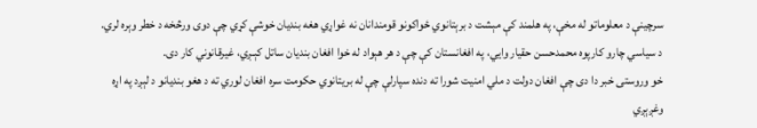سرچينې د معلوماتو له مخې، په هلمند کې مېشت د برېتانوي ځواکونو قومندانان نه غواړي هغه بنديان خوشې کړي چې دوى ورڅخه د خطر وېره لري.
د سياسي چارو کارپوه محمدحسن حقيار وايي، په افغانستان کې چې د هر هېواد له خوا افغان بنديان ساتل کېـږي، غيرقانوني کار دى.
خو وروستی خبر دا دی چې افغان دولت د ملي امنیت شورا ته دنده سپارلې چې له بریتانوي حکومت سره افغان لوري ته د هغو بندیانو د لېږد په اړه وغږېږي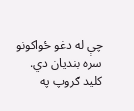چې له دغو ځواکونو سره بندیان دي.
کلید ګروپ په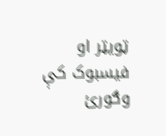ټویټر او فیسبوک کې وګورئ